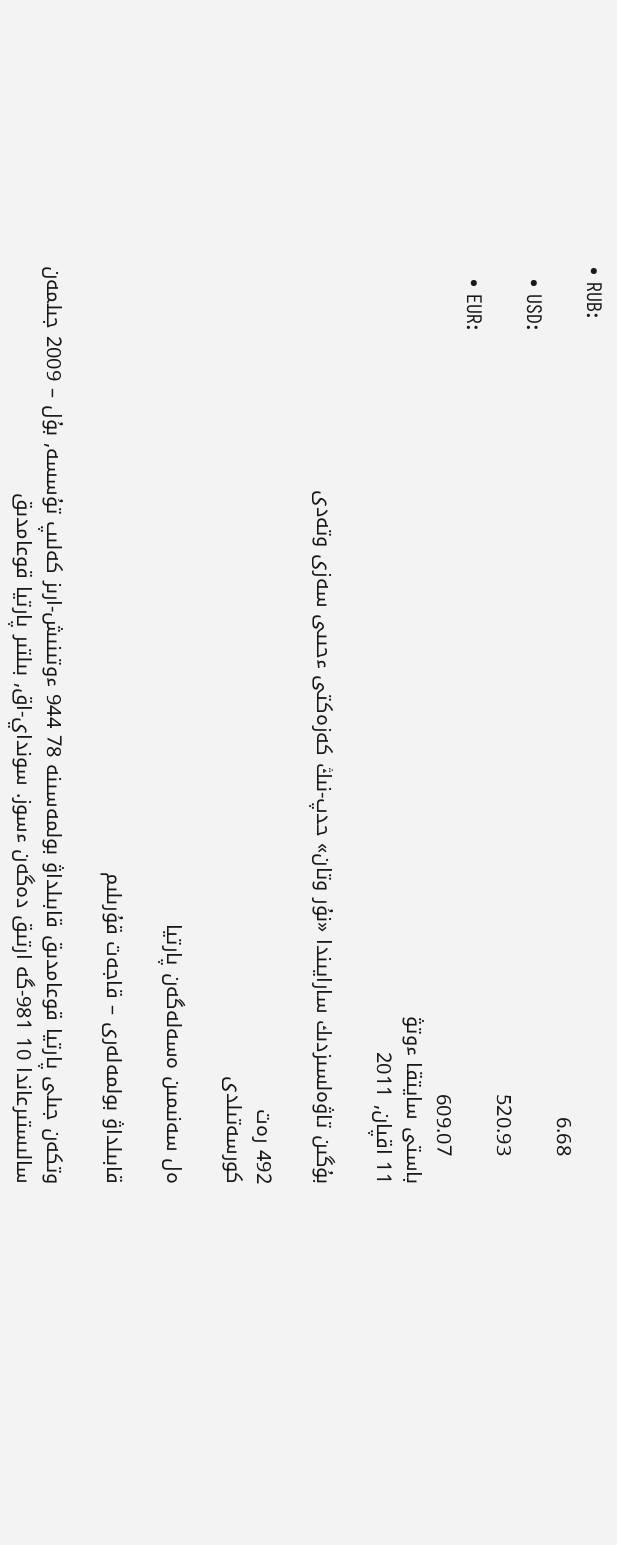• RUB:
    6.68
  • USD:
    520.93
  • EUR:
    609.07
باستى سايتقا ءوتۋ
11 اقپان, 2011

بۇگىن تاۋەلسىزدىك سارايىندا «نۇر وتان» حدپ-نىڭ كەزەكتى ءحىىى سەزى وتەدى

492 رەت
كورسەتىلدى

ەل سەنىمىن ەسەلەگەن پارتيا

قابىلداۋ بولمەلەرى – قاجەت قۇرىلىم

وتكەن جىلى پارتيا قوعامدىق قابىلداۋ بولمەسىنە 78 944 ءوتىنىش-ارىز كەلىپ تۇسسە, بۇل – 2009 جىلمەن سالىستىرعاندا 10 981-گە ارتىق دەگەن ءسوز. سونداي-اق, بىلتىر پارتيا قوعامدىق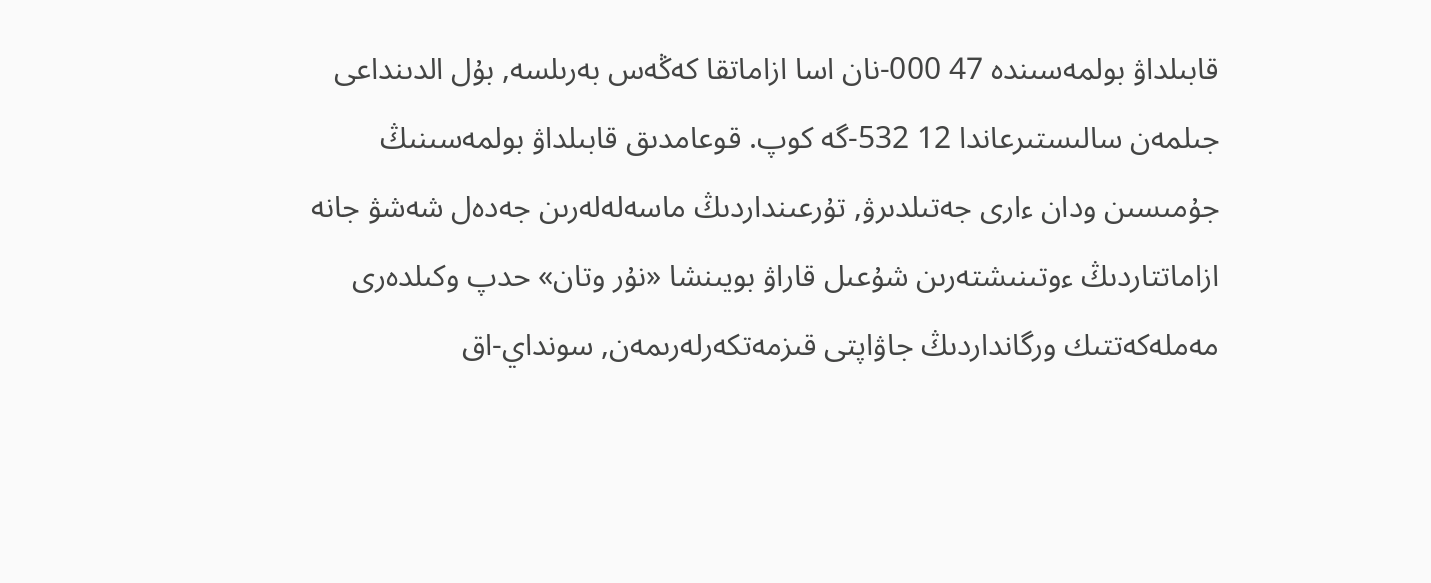قابىلداۋ بولمەسىندە 47 000-نان اسا ازاماتقا كەڭەس بەرىلسە, بۇل الدىنداعى جىلمەن سالىستىرعاندا 12 532-گە كوپ. قوعامدىق قابىلداۋ بولمەسىنىڭ جۇمىسىن ودان ءارى جەتىلدىرۋ, تۇرعىنداردىڭ ماسەلەلەرىن جەدەل شەشۋ جانە ازاماتتاردىڭ ءوتىنىشتەرىن شۇعىل قاراۋ بويىنشا «نۇر وتان» حدپ وكىلدەرى مەملەكەتتىك ورگانداردىڭ جاۋاپتى قىزمەتكەرلەرىمەن, سونداي-اق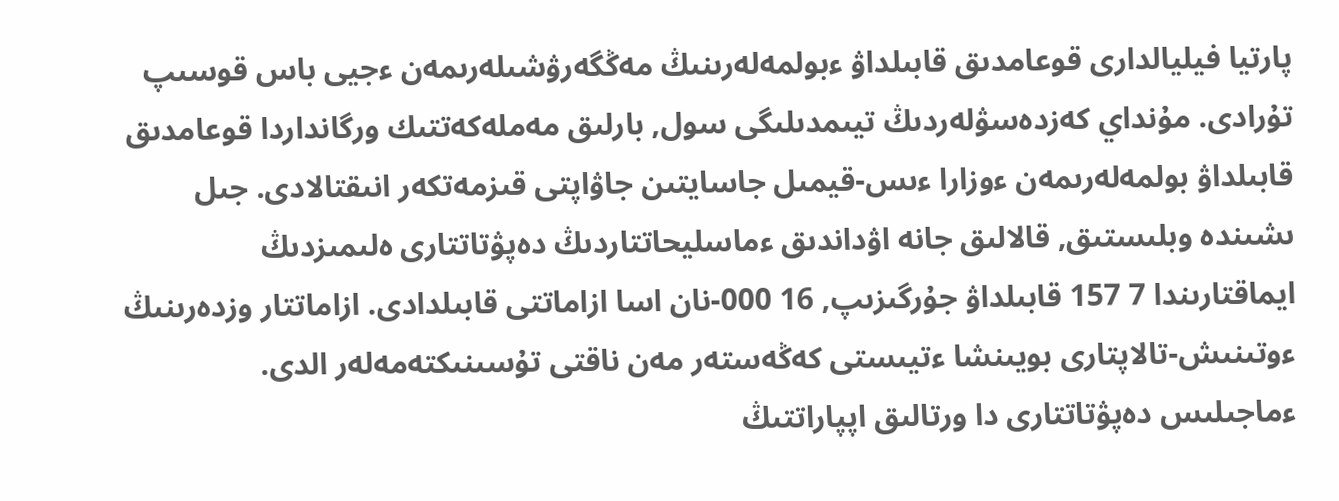پارتيا فيليالدارى قوعامدىق قابىلداۋ ءبولمەلەرىنىڭ مەڭگەرۋشىلەرىمەن ءجيى باس قوسىپ تۇرادى. مۇنداي كەزدەسۋلەردىڭ تيىمدىلىگى سول, بارلىق مەملەكەتتىك ورگانداردا قوعامدىق قابىلداۋ بولمەلەرىمەن ءوزارا ءىس-قيمىل جاسايتىن جاۋاپتى قىزمەتكەر انىقتالادى. جىل ىشىندە وبلىستىق, قالالىق جانە اۋداندىق ءماسليحاتتاردىڭ دەپۋتاتتارى ەلىمىزدىڭ ايماقتارىندا 7 157 قابىلداۋ جۇرگىزىپ, 16 000-نان اسا ازاماتتى قابىلدادى. ازاماتتار وزدەرىنىڭ ءوتىنىش-تالاپتارى بويىنشا ءتيىستى كەڭەستەر مەن ناقتى تۇسىنىكتەمەلەر الدى. ءماجىلىس دەپۋتاتتارى دا ورتالىق اپپاراتتىڭ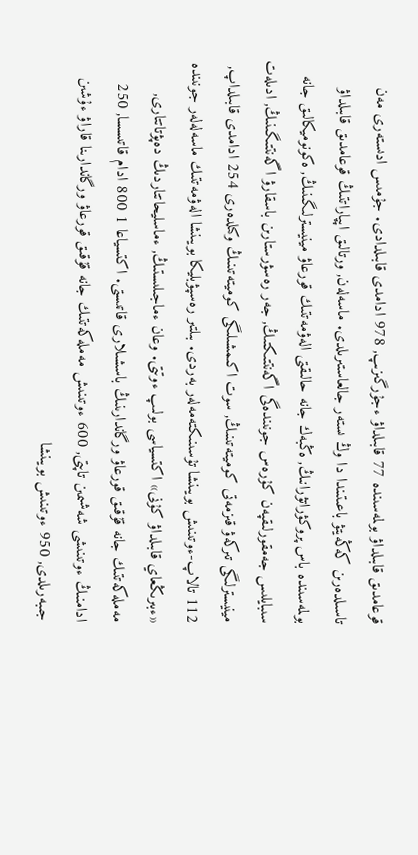قوعامدىق قابىلداۋ بولمەسىندە 77 قابىلداۋ ءجۇرگىزىپ, 978 ادامدى قابىلدادى. جۇمىس ادىستەرى مەن تاسىلدەرىن كەڭەيتۋ باعىتىندا دا وڭ ىستەر جالعاستىرىلدى. ماسەلەن, ورتالىق اپپاراتتىڭ قوعامدىق قابىلداۋ بولمەسىندە باس پروكۋراتۋرانىڭ, ەڭبەك جانە حالىقتى الەۋمەتتىك قورعاۋ مينيسترلىگىنىڭ, ەكونوميكالىق جانە سىبايلىس جەمقورلىقپەن كۇرەس جونىندەگى اگەنتتىكتىڭ, جەر رەسۋرستارىن باسقارۋ اگەنتتىگىنىڭ, ادىلەت مينيسترلىگى تىركەۋ قىزمەتى كوميتەتىنىڭ, سوت اكىمشىلىگى كوميتەتىنىڭ وكىلدەرى 254 ادامدى قابىلداپ, 112 تالاپ-ءوتىنىش بويىنشا تۇسىنىكتەمەلەر بەردى. بىلتىر رەسپۋبليكا بويىنشا الەۋمەتتىك ماسەلەلەر جونىندە «ءبىرىڭعاي قابىلداۋ كۇنى» اكتسياسى بولىپ ءوتتى. وعان ءماجىلىستىڭ, ءماسليحاتتاردىڭ دەپۋتاتتارى, مەملەكەتتىك جانە قۇقىق قورعاۋ ورگاندارىنىڭ باسشىلارى قاتىستى. اكتسياعا 1 800 ادام قاتىسسا, 250 ادامنىڭ ءوتىنىشى شەشىمىن تاپتى, 600 ءوتىنىش مەملەكەتتىك جانە قۇقىق قورعاۋ ورگاندارىنا قاراۋ ءۇشىن جىبەرىلدى, 950 ءوتىنىش بويىنشا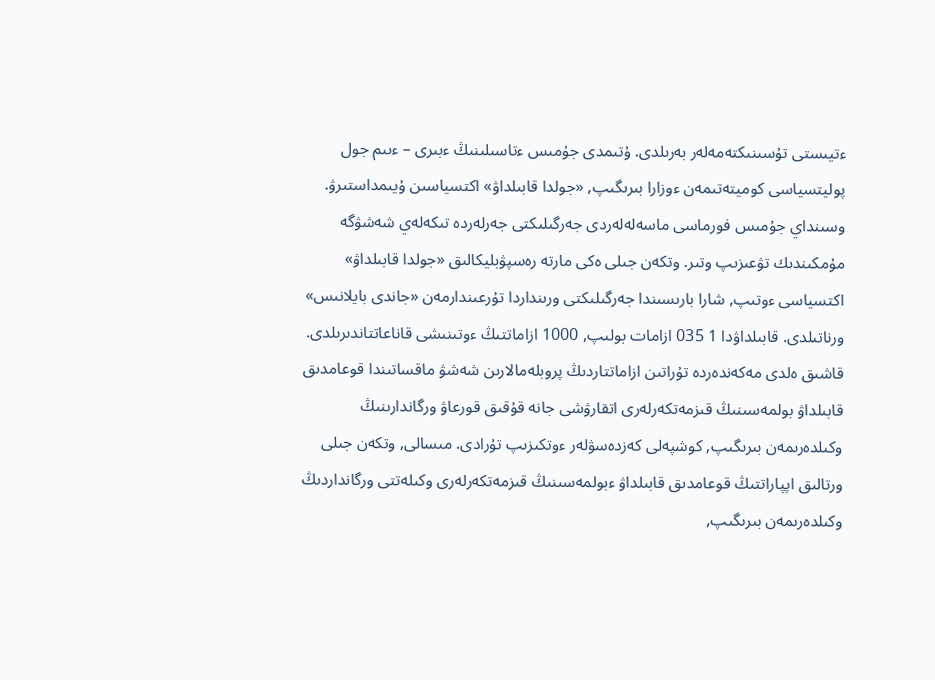ءتيىستى تۇسىنىكتەمەلەر بەرىلدى. ۇتىمدى جۇمىس ءتاسىلىنىڭ ءبىرى – ءىىم جول پوليتسياسى كوميتەتىمەن ءوزارا بىرىگىپ, «جولدا قابىلداۋ» اكتسياسىن ۇيىمداستىرۋ. وسىنداي جۇمىس فورماسى ماسەلەلەردى جەرگىلىكتى جەرلەردە تىكەلەي شەشۋگە مۇمكىندىك تۋعىزىپ وتىر. وتكەن جىلى ەكى مارتە رەسپۋبليكالىق «جولدا قابىلداۋ» اكتسياسى ءوتىپ, شارا بارىسىندا جەرگىلىكتى ورىنداردا تۇرعىندارمەن «جاندى بايلانىس» ورناتىلدى. قابىلداۋدا 1 035 ازامات بولىپ, 1000 ازاماتتىڭ ءوتىنىشى قاناعاتتاندىرىلدى. قاشىق ەلدى مەكەندەردە تۇراتىن ازاماتتاردىڭ پروبلەمالارىن شەشۋ ماقساتىندا قوعامدىق قابىلداۋ بولمەسىنىڭ قىزمەتكەرلەرى اتقارۋشى جانە قۇقىق قورعاۋ ورگاندارىنىڭ وكىلدەرىمەن بىرىگىپ, كوشپەلى كەزدەسۋلەر ءوتكىزىپ تۇرادى. مىسالى, وتكەن جىلى ورتالىق اپپاراتتىڭ قوعامدىق قابىلداۋ ءبولمەسىنىڭ قىزمەتكەرلەرى وكىلەتتى ورگانداردىڭ وكىلدەرىمەن بىرىگىپ,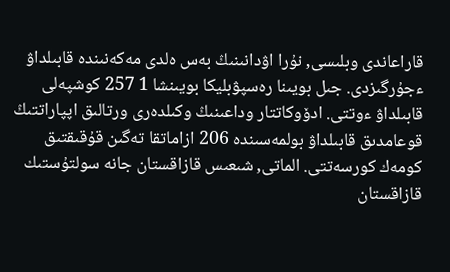قاراعاندى وبلىسى, نۇرا اۋدانىنىڭ بەس ەلدى مەكەنىندە قابىلداۋ ءجۇرگىزدى. جىل بويىنا رەسپۋبليكا بويىنشا 1 257 كوشپەلى قابىلداۋ ءوتتى. ادۆوكاتتار وداعىنىڭ وكىلدەرى ورتالىق اپپاراتتىڭ قوعامدىق قابىلداۋ بولمەسىندە 206 ازاماتقا تەگىن قۇقىقتىق كومەك كورسەتتى. الماتى, شىعىس قازاقستان جانە سولتۇستىك قازاقستان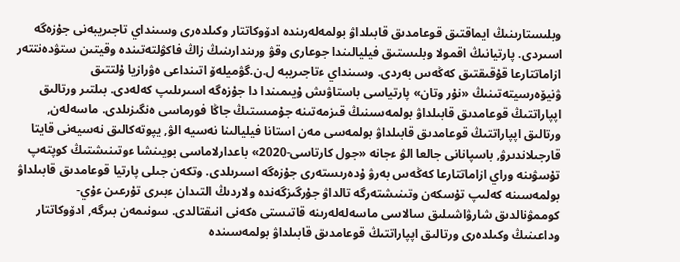وبلىستارىنىڭ ايماقتىق قوعامدىق قابىلداۋ بولمەلەرىندە ادۆوكاتتار وكىلدەرى وسىنداي تاجىريبەنى جۇزەگە اسىردى. پارتيانىڭ اقمولا وبلىستىق فيليالىندا جوعارى وقۋ ورىندارىنىڭ زاڭ فاكۋلتەتىندە وقيتىن ستۋدەنتتەر ازاماتتارعا قۇقىقتىق كەڭەس بەردى. وسىنداي ءتاجىريبە ل.ن.گۋميلەۆ اتىنداعى ەۋرازيا ۇلتتىق ۋنيۆەرسيتەتىنىڭ «نۇر وتان» پارتياسى باستاۋىش ۇيىمىندا دا جۇزەگە اسىرىلىپ كەلەدى. بىلتىر ورتالىق اپپاراتتىڭ قوعامدىق قابىلداۋ بولمەسىنىڭ قىزمەتىنە جۇمىستىڭ جاڭا فورماسى ەنگىزىلدى. ماسەلەن, ورتالىق اپپاراتتىڭ قوعامدىق قابىلداۋ بولمەسى مەن استانا فيليالىنا نەسيە الۋ, يپوتەكالىق نەسيەنى قايتا قارجىلاندىرۋ, باسپانانى جالعا الۋ ءجانە «جول كارتاسى-2020» باعدارلاماسى بويىنشا ءوتىنىشتىڭ كوپتەپ تۇسۋىنە وراي ازاماتتارعا كەڭەس بەرۋ ۇدەرىستەرى جۇزەگە اسىرىلدى. وتكەن جىلى پارتيا قوعامدىق قابىلداۋ بولمەسىنە كەلىپ تۇسكەن وتىنىشتەرگە تالداۋ جۇرگىزگەندە ولاردىڭ التىدان ءبىرى تۇرعىن ءۇي-كوممۋنالدىق شارۋاشىلىق سالاسى ماسەلەلەرىنە قاتىستى ەكەنى انىقتالدى. سونىمەن بىرگە, ادۆوكاتتار وداعىنىڭ وكىلدەرى ورتالىق اپپاراتتىڭ قوعامدىق قابىلداۋ بولمەسىندە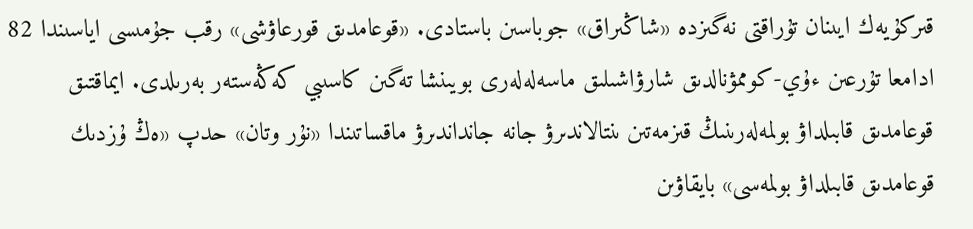قىركۇيەك ايىنان تۇراقتى نەگىزدە «شاڭىراق» جوباسىن باستادى. «قوعامدىق قورعاۋشى» رقب جۇمىسى اياسىندا 82 ادامعا تۇرعىن ءۇي-كوممۋنالدىق شارۋاشىلىق ماسەلەلەرى بويىنشا تەگىن كاسىبي كەڭەستەر بەرىلدى. ايماقتىق قوعامدىق قابىلداۋ بولمەلەرىنىڭ قىزمەتىن ىنتالاندىرۋ جانە جانداندىرۋ ماقساتىندا «نۇر وتان» حدپ «ەڭ ۇزدىك قوعامدىق قابىلداۋ بولمەسى» بايقاۋىن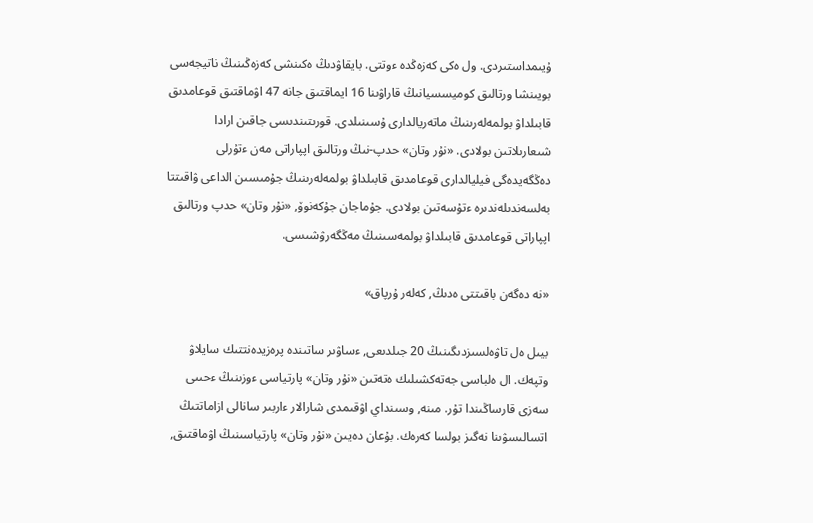ۇيىمداستىردى. ول ەكى كەزەڭدە ءوتتى. بايقاۋدىڭ ەكىنشى كەزەڭىنىڭ ناتيجەسى بويىنشا ورتالىق كوميسسيانىڭ قاراۋىنا 16 ايماقتىق جانە 47 اۋماقتىق قوعامدىق قابىلداۋ بولمەلەرىنىڭ ماتەريالدارى ۇسىنىلدى. قورىتىندىسى جاقىن ارادا شىعارىلاتىن بولادى. «نۇر وتان» حدپ-نىڭ ورتالىق اپپاراتى مەن ءتۇرلى دەڭگەيدەگى فيليالدارى قوعامدىق قابىلداۋ بولمەلەرىنىڭ جۇمىسىن الداعى ۋاقىتتا بەلسەندىلەندىرە ءتۇسەتىن بولادى. جۇماجان جۇكەنوۆ, «نۇر وتان» حدپ ورتالىق اپپاراتى قوعامدىق قابىلداۋ بولمەسىنىڭ مەڭگەرۋشىسى.

«نە دەگەن باقىتتى ەدىڭ, كەلەر ۇرپاق»

بيىل ەل تاۋەلسىزدىگىنىڭ 20 جىلدىعى, ءساۋىر ساتىندە پرەزيدەنتتىك سايلاۋ وتپەك. ال ەلباسى جەتەكشىلىك ەتەتىن «نۇر وتان» پارتياسى ءوزىنىڭ ءحىىى سەزى قارساڭىندا تۇر. مىنە, وسىنداي اۋقىمدى شارالار ءاربىر سانالى ازاماتتىڭ اتسالىسۋىنا نەگىز بولسا كەرەك. بۇعان دەيىن «نۇر وتان» پارتياسىنىڭ اۋماقتىق,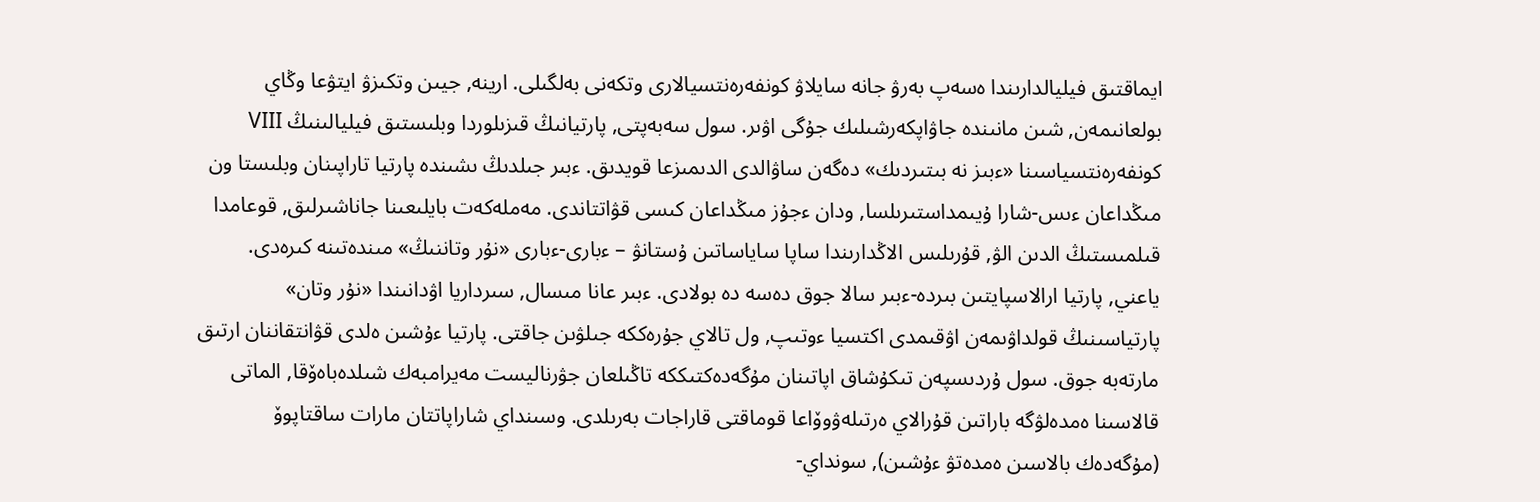ايماقتىق فيليالدارىندا ەسەپ بەرۋ جانە سايلاۋ كونفەرەنتسيالارى وتكەنى بەلگىلى. ارينە, جيىن وتكىزۋ ايتۋعا وڭاي بولعانىمەن, شىن مانىندە جاۋاپكەرشىلىك جۇگى اۋىر. سول سەبەپتى, پارتيانىڭ قىزىلوردا وبلىستىق فيليالىنىڭ VIII كونفەرەنتسياسىنا «ءبىز نە بىتىردىك» دەگەن ساۋالدى الدىمىزعا قويدىق. ءبىر جىلدىڭ ىشىندە پارتيا تاراپىنان وبلىستا ون مىڭداعان ءىس-شارا ۇيىمداستىرىلسا, ودان ءجۇز مىڭداعان كىسى قۋاتتاندى. مەملەكەت بايلىعىنا جاناشىرلىق, قوعامدا قىلمىستىڭ الدىن الۋ, قۇرىلىس الاڭدارىندا ساپا ساياساتىن ۇستانۋ – ءبارى-ءبارى «نۇر وتاننىڭ» مىندەتىنە كىرەدى. ياعني, پارتيا ارالاسپايتىن بىردە-ءبىر سالا جوق دەسە دە بولادى. ءبىر عانا مىسال, سىرداريا اۋدانىندا «نۇر وتان» پارتياسىنىڭ قولداۋىمەن اۋقىمدى اكتسيا ءوتىپ, ول تالاي جۇرەككە جىلۋىن جاقتى. پارتيا ءۇشىن ەلدى قۋانتقاننان ارتىق مارتەبە جوق. سول ۇردىسپەن تىكۇشاق اپاتىنان مۇگەدەكتىككە تاڭىلعان جۋرناليست مەيرامبەك شىلدەباەۆقا, الماتى قالاسىنا ەمدەلۋگە باراتىن قۇرالاي ەرتىلەۋوۆاعا قوماقتى قاراجات بەرىلدى. وسىنداي شاراپاتتان مارات ساقتاپوۆ (مۇگەدەك بالاسىن ەمدەتۋ ءۇشىن), سونداي-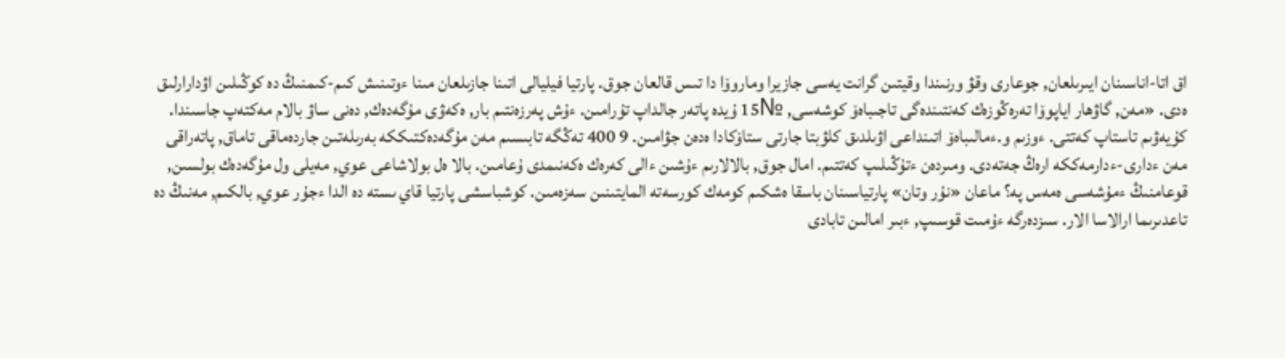اق اتا-اناسىنان ايىرىلعان, جوعارى وقۋ ورنىندا وقيتىن گرانت يەسى جازيرا وماروۆا دا تىس قالعان جوق. پارتيا فيليالى اتىنا جازىلعان مىنا ءوتىنىش كىم-كىمنىڭ دە كوڭىلىن اۋدارارلىق ەدى. «مەن, گاۋھار اياپوۆا تەرەڭوزەك كەنتىندەگى تاجىباەۆ كوشەسى, №15 ۇيدە پاتەر جالداپ تۇرامىن. ءۇش پەرزەنتىم بار, ەكەۋى مۇگەدەك, دەنى ساۋ بالام مەكتەپ جاسىندا. كۇيەۋىم تاستاپ كەتتى. ءوزىم و.ءمالىباەۆ اتىنداعى اۋىلدىق كلۋبتا جارتى ستاۆكادا ەدەن جۋامىن. 9 400 تەڭگە تابىسىم مەن مۇگەدەكتىككە بەرىلەتىن جاردەماقى تاماق, پاتەراقى مەن ءدارى-ءدارمەككە ارەڭ جەتەدى. ومىردەن ءتۇڭىلىپ كەتتىم. امال جوق, بالالارىم ءۇشىن ءالى كەرەك ەكەنىمدى ۇعامىن. بالا ەل بولاشاعى عوي, مەيلى ول مۇگەدەك بولسىن, قوعامنىڭ ءمۇشەسى ەمەس پە؟ ماعان «نۇر وتان» پارتياسىنان باسقا ەشكىم كومەك كورسەتە المايتىنىن سەزەمىن. كوشباسشى پارتيا قاي ىستە دە الدا ءجۇر عوي, بالكىم, مەنىڭ دە تاعدىرىما ارالاسا الار. سىزدەرگە ءۇمىت قوسىپ, ءبىر امالىن تابادى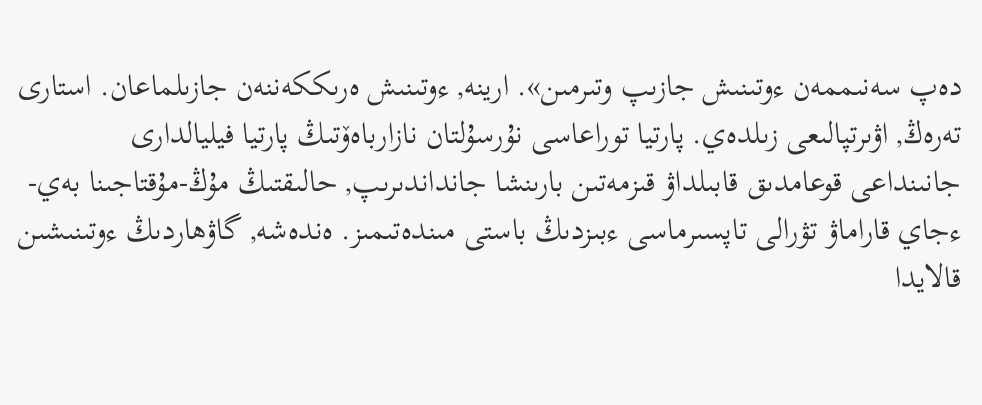دەپ سەنىممەن ءوتىنىش جازىپ وتىرمىن». ارينە, ءوتىنىش ەرىككەننەن جازىلماعان. استارى تەرەڭ, اۋىرتپالىعى زىلدەي. پارتيا توراعاسى نۇرسۇلتان نازارباەۆتىڭ پارتيا فيليالدارى جانىنداعى قوعامدىق قابىلداۋ قىزمەتىن بارىنشا جانداندىرىپ, حالىقتىڭ مۇڭ-مۇقتاجىنا بەي-ءجاي قاراماۋ تۋرالى تاپسىرماسى ءبىزدىڭ باستى مىندەتىمىز. ەندەشە, گاۋھاردىڭ ءوتىنىشىن قالايدا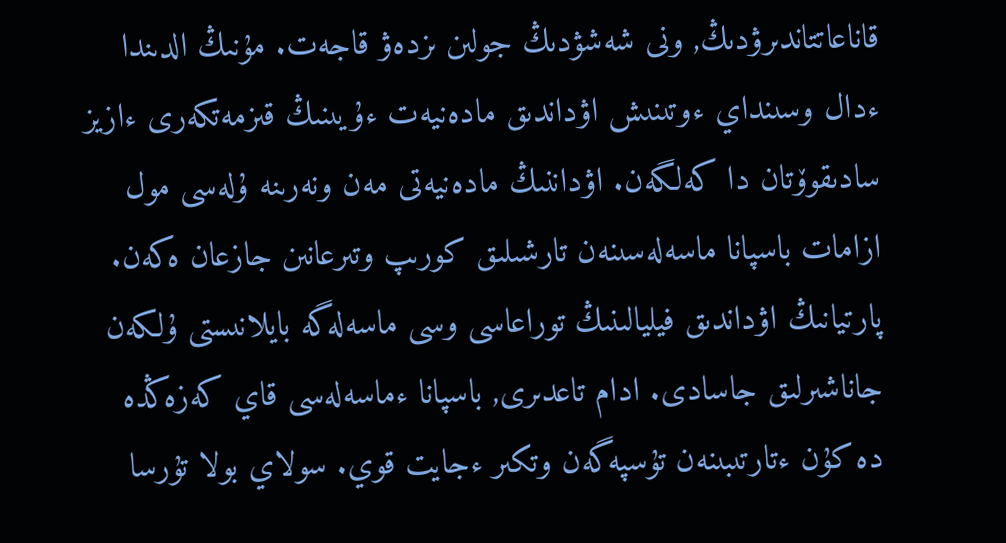قاناعاتتاندىرۋدىڭ, ونى شەشۋدىڭ جولىن ىزدەۋ قاجەت. مۇنىڭ الدىندا ءدال وسىنداي ءوتىنىش اۋداندىق مادەنيەت ءۇيىنىڭ قىزمەتكەرى ءازيز سادىقوۆتان دا كەلگەن. اۋداننىڭ مادەنيەتى مەن ونەرىنە ۇلەسى مول ازامات باسپانا ماسەلەسىنەن تارشىلىق كورىپ وتىرعانىن جازعان ەكەن. پارتيانىڭ اۋداندىق فيليالىنىڭ توراعاسى وسى ماسەلەگە بايلانىستى ۇلكەن جاناشىرلىق جاسادى. ادام تاعدىرى, باسپانا ءماسەلەسى قاي كەزەڭدە دە كۇن ءتارتىبىنەن تۇسپەگەن وتكىر ءجايت قوي. سولاي بولا تۇرسا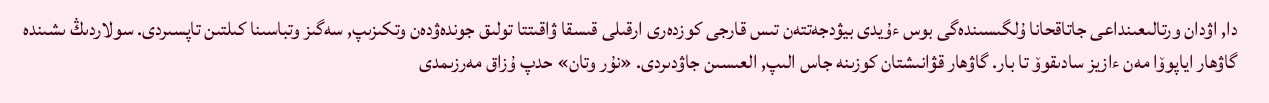دا, اۋدان ورتالىعىنداعى جاتاقحانا ۇلگىسىندەگى بوس ءۇيدى بيۋدجەتتەن تىس قارجى كوزدەرى ارقىلى قىسقا ۋاقىتتا تولىق جوندەۋدەن وتكىزىپ, سەگىز وتباسىنا كىلتىن تاپسىردى. سولاردىڭ ىشىندە گاۋھار اياپوۆا مەن ءازيز سادىقوۆ تا بار. گاۋھار قۋانىشتان كوزىنە جاس الىپ, العىسىن جاۋدىردى. «نۇر وتان» حدپ ۇزاق مەرزىمدى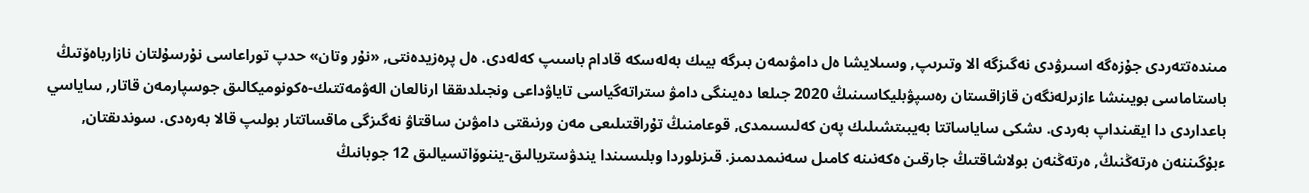مىندەتتەردى جۇزەگە اسىرۋدى نەگىزگە الا وتىرىپ, وسىلايشا ەل دامۋىمەن بىرگە بيىك بەلەسكە قادام باسىپ كەلەدى. ەل پرەزيدەنتى, «نۇر وتان» حدپ توراعاسى نۇرسۇلتان نازارباەۆتىڭ باستاماسى بويىنشا ءازىرلەنگەن قازاقستان رەسپۋبليكاسىنىڭ 2020 جىلعا دەيىنگى دامۋ ستراتەگياسى تاياۋداعى ونجىلدىققا ارنالعان الەۋمەتتىك-ەكونوميكالىق جوسپارمەن قاتار, ساياسي باعداردى دا ايقىنداپ بەردى. ىشكى ساياساتتا بەيبىتشىلىك پەن كەلىسىمدى, قوعامنىڭ تۇراقتىلىعى مەن ورنىقتى دامۋىن ساقتاۋ نەگىزگى ماقساتتار بولىپ قالا بەرەدى. سوندىقتان, ءبۇگىننەن ەرتەڭنىڭ, ەرتەڭنەن بولاشاقتىڭ جارقىن ەكەنىنە كامىل سەنىمدىمىز. قىزىلوردا وبلىسىندا يندۋستريالىق-يننوۆاتسيالىق 12 جوبانىڭ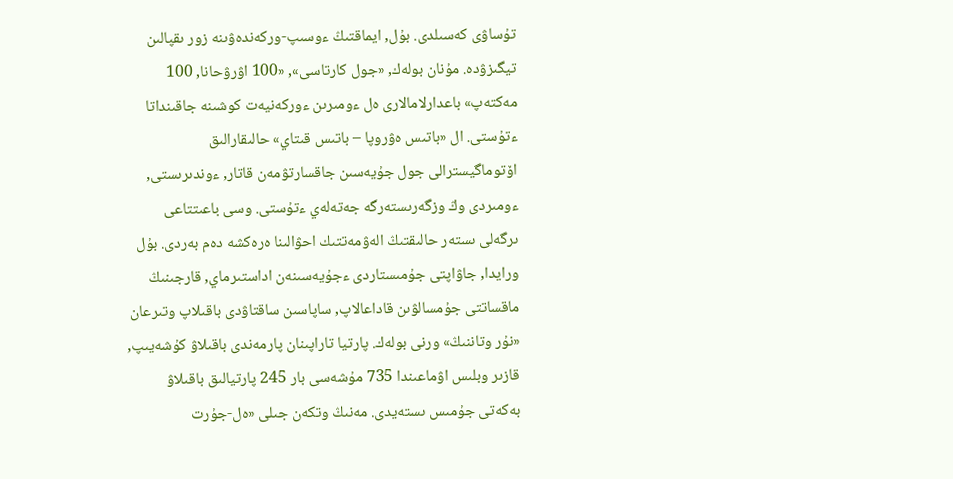تۇساۋى كەسىلدى. بۇل, ايماقتىڭ ءوسىپ-وركەندەۋىنە زور ىقپالىن تيگىزۋدە. مۇنان بولەك, «جول كارتاسى», «100 اۋرۋحانا, 100 مەكتەپ» باعدارلامالارى ەل ءومىرىن ءوركەنيەت كوشىنە جاقىنداتا ءتۇستى. ال «باتىس ەۋروپا – باتىس قىتاي» حالىقارالىق اۆتوماگيسترالى جول جۇيەسىن جاقسارتۋمەن قاتار, ءوندىرىستى, ءومىردى وڭ وزگەرىستەرگە جەتەلەي ءتۇستى. وسى باعىتتاعى ىرگەلى ىستەر حالىقتىڭ الەۋمەتتىك احۋالىنا ەرەكشە دەم بەردى. بۇل ورايدا, جاۋاپتى جۇمىستاردى ءجۇيەسىنەن اداستىرماي, قارجىنىڭ ماقساتتى جۇمسالۋىن قاداعالاپ, ساپاسىن ساقتاۋدى باقىلاپ وتىرعان «نۇر وتاننىڭ» ورنى بولەك. پارتيا تاراپىنان پارمەندى باقىلاۋ كۇشەيىپ, قازىر وبلىس اۋماعىندا 735 مۇشەسى بار 245 پارتيالىق باقىلاۋ بەكەتى جۇمىس ىستەيدى. مەنىڭ وتكەن جىلى «ەل-جۇرت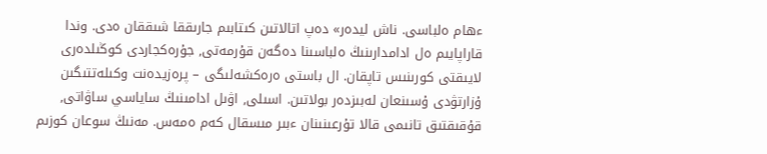ءھام ەلباسى. ناش ليدەر» دەپ اتالاتىن كىتابىم جارىققا شىققان ەدى. وندا قاراپايىم ەل ادامدارىنىڭ ەلباسىنا دەگەن قۇرمەتى, جۇرەكجاردى كوڭىلدەرى لايىقتى كورىنىس تاپقان. ال باستى ەرەكشەلىگى – پرەزيدەنت وكىلەتتىگىن ۇزارتۋدى ۇسىنعان لەبىزدەر بولاتىن. اسىلى, اۋىل ادامىنىڭ ساياسي ساۋاتى, قۇقىقتىق تانىمى قالا تۇرعىنىنان ءبىر مىسقال كەم ەمەس. مەنىڭ سوعان كوزىم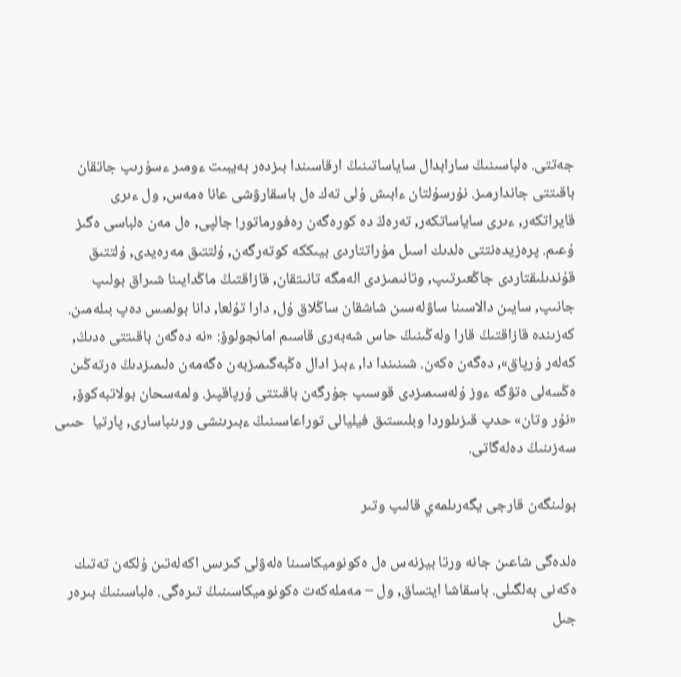جەتتى. ەلباسىنىڭ سارابدال ساياساتىنىڭ ارقاسىندا بىزدەر بەيبىت ءومىر ءسۇرىپ جاتقان باقىتتى جاندارمىز. نۇرسۇلتان ءابىش ۇلى تەك ەل باسقارۋشى عانا ەمەس, ول ءىرى قايراتكەر, ءىرى ساياساتكەر, تەرەڭ دە كورەگەن رەفورماتور! جالپى, ەل مەن ەلباسى ەگىز ۇعىم. پرەزيدەنتتى ەلدىك اسىل مۇراتتاردى بيىككە كوتەرگەن, ۇلتتىق مەرەيدى, ۇلتتىق قۇندىلىقتاردى جاڭعىرتىپ, وتانىمىزدى الەمگە تانىتقان, قازاقتىڭ ماڭدايىنا شىراق بولىپ جانىپ, سايىن دالاسىنا ساۋلەسىن شاشقان ساڭلاق ۇل, دارا تۇلعا, دانا بولمىس دەپ بىلەمىن. كەزىندە قازاقتىڭ قارا ولەڭىنىڭ حاس شەبەرى قاسىم امانجولوۆ: «نە دەگەن باقىتتى ەدىڭ, كەلەر ۇرپاق», دەگەن ەكەن. شىنىندا دا, ءبىز ادال ەڭبەگىمىزبەن ەگەمەن ەلىمىزدىڭ ەرتەڭىن ەڭسەلى ەتۋگە ءوز ۇلەسىمىزدى قوسىپ جۇرگەن باقىتتى ۇرپاقپىز. ولمەسحان بولاتبەكوۆ, «نۇر وتان» حدپ قىزىلوردا وبلىستىق فيليالى توراعاسىنىڭ ءبىرىنشى ورىنباسارى, پارتيا  حىىى سەزىنىڭ دەلەگاتى.

بولىنگەن قارجى يگەرىلمەي قالىپ وتىر

ەلدەگى شاعىن جانە ورتا بيزنەس ەل ەكونوميكاسىنا ەلەۋلى كىرىس اكەلەتىن ۇلكەن تەتىك ەكەنى بەلگىلى. باسقاشا ايتساق, ول – مەملەكەت ەكونوميكاسىنىڭ تىرەگى. ەلباسىنىڭ بىرەر جىل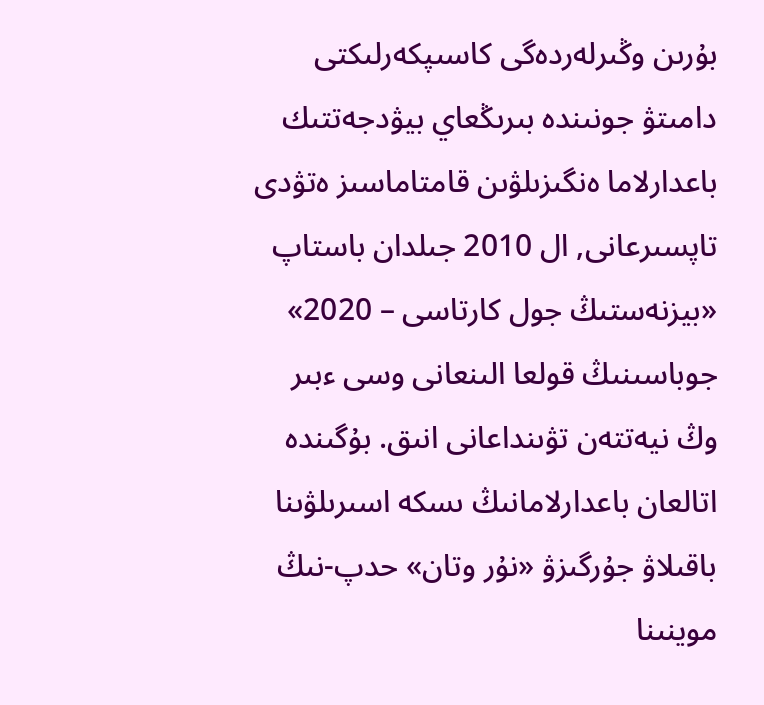بۇرىن وڭىرلەردەگى كاسىپكەرلىكتى دامىتۋ جونىندە بىرىڭعاي بيۋدجەتتىك باعدارلاما ەنگىزىلۋىن قامتاماسىز ەتۋدى تاپسىرعانى, ال 2010 جىلدان باستاپ «بيزنەستىڭ جول كارتاسى – 2020» جوباسىنىڭ قولعا الىنعانى وسى ءبىر وڭ نيەتتەن تۋىنداعانى انىق. بۇگىندە اتالعان باعدارلامانىڭ ىسكە اسىرىلۋىنا باقىلاۋ جۇرگىزۋ «نۇر وتان» حدپ-نىڭ موينىنا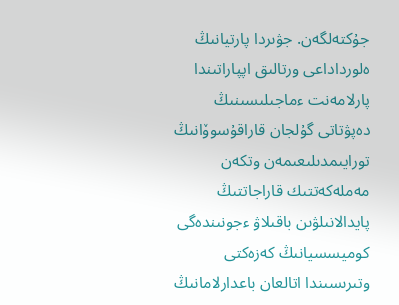جۇكتەلگەن. جۋىردا پارتيانىڭ ەلورداداعى ورتالىق اپپاراتىندا پارلامەنت ءماجىلىسىنىڭ دەپۋتاتى گۇلجان قاراقۇسوۆانىڭ تورايىمدىلىعىمەن وتكەن مەملەكەتتىك قاراجاتتىڭ پايدالانىلۋىن باقىلاۋ ءجونىندەگى كوميسسيانىڭ كەزەكتى وتىرىسىندا اتالعان باعدارلامانىڭ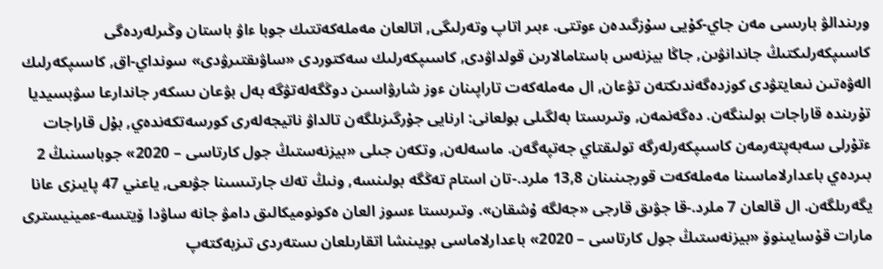ورىندالۋ بارىسى مەن جاي-كۇيى سۇزگىدەن ءوتتى. ءبىر اتاپ وتەرلىگى, اتالعان مەملەكەتتىك جوبا ءاۋ باستان وڭىرلەردەگى كاسىپكەرلىكتىڭ جاندانۋىن, جاڭا بيزنەس باستامالارىن قولداۋدى, كاسىپكەرلىك سەكتوردى «ساۋىقتىرۋدى» سونداي-اق, كاسىپكەرلىك الەۋەتىن نىعايتۋدى كوزدەگەندىكتەن تۋعان, ال مەملەكەت تاراپىنان ءوز شارۋاسىن دوڭگەلەتۋگە بەل بۋعان ىسكەر جاندارعا سۋبسيديا تۇرىندە قاراجات بولىنگەن. دەگەنمەن, وتىرىستا بەلگىلى بولعانى: ارنايى جۇرگىزىلگەن تالداۋ ناتيجەلەرى كورسەتكەندەي, بۇل قاراجات ءتۇرلى سەبەپتەرمەن كاسىپكەرلەرگە تولىقتاي جەتپەگەن. ماسەلەن, وتكەن جىلى «بيزنەستىڭ جول كارتاسى – 2020» جوباسىنىڭ 2 بىردەي باعدارلاماسىنا مەملەكەت قورجىنىنان 13,8 ملرد.-تان استام تەڭگە بولىنسە, ونىڭ تەك جارتىسىنا جۋىعى, ياعني 47 پايىزى عانا يگەرىلگەن. ال قالعان 7 ملرد.-قا جۋىق قارجى «جەلگە ۇشقان». وتىرىستا ءسوز العان ەكونوميكالىق دامۋ جانە ساۋدا ۆيتسە-ءمينيسترى مارات قۇسايىنوۆ «بيزنەستىڭ جول كارتاسى – 2020» باعدارلاماسى بويىنشا اتقارىلعان ىستەردى تىزبەكتەپ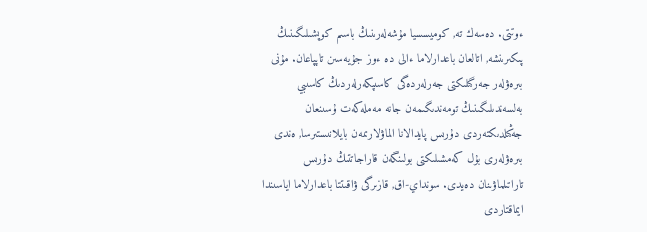ءوتتى. دەسەك تە, كوميسسيا مۇشەلەرىنىڭ باسىم كوپشىلىگىنىڭ پىكىرىنشە, اتالعان باعدارلاما ءالى دە ءوز جۇيەسىن تاپپاعان. مۇنى بىرەۋلەر جەرگىلىكتى جەرلەردەگى كاسىپكەرلەردىڭ كاسىبي بەلسەندىلىگىنىڭ تومەندىگىمەن جانە مەملەكەت ۇسىنعان جەڭىلدىكتەردى دۇرىس پايدالانا الماۋلارىمەن بايلانىستىرسا, ەندى بىرەۋلەرى بۇل كەمشىلىكتى بولىنگەن قاراجاتتىڭ دۇرىس تاراتىلماۋىنان دەيدى. سونداي-اق, قازىرگى ۋاقىتتا باعدارلاما اياسىندا ايماقتاردى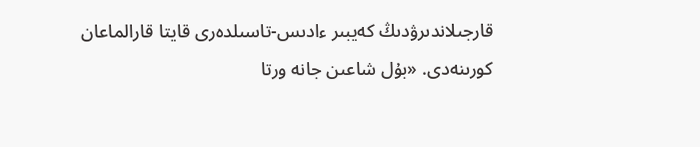قارجىلاندىرۋدىڭ كەيبىر ءادىس-تاسىلدەرى قايتا قارالماعان كورىنەدى. «بۇل شاعىن جانە ورتا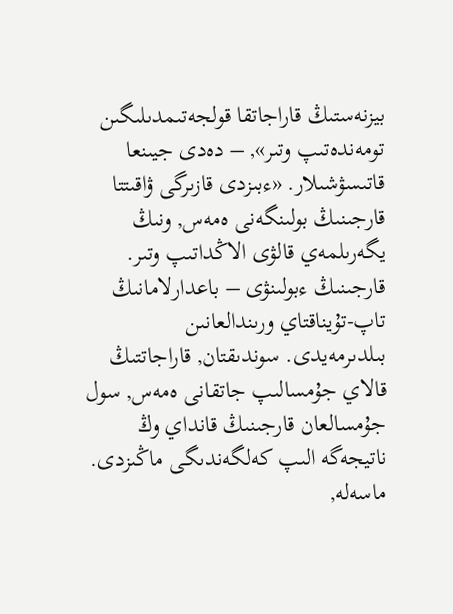بيزنەستىڭ قاراجاتقا قولجەتىمدىلىگىن تومەندەتىپ وتىر», – دەدى جيىنعا قاتىسۋشىلار. «ءبىزدى قازىرگى ۋاقىتتا قارجىنىڭ بولىنگەنى ەمەس, ونىڭ يگەرىلمەي قالۋى الاڭداتىپ وتىر. قارجىنىڭ ءبولىنۋى – باعدارلامانىڭ تاپ-تۇيناقتاي ورىندالعانىن بىلدىرمەيدى. سوندىقتان, قاراجاتتىڭ قالاي جۇمسالىپ جاتقانى ەمەس, سول جۇمسالعان قارجىنىڭ قانداي وڭ ناتيجەگە الىپ كەلگەندىگى ماڭىزدى. ماسەلە,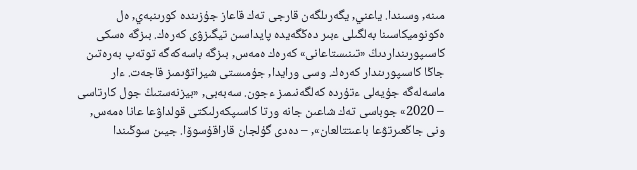مىنە, وسىندا. ياعني, يگەرىلگەن قارجى تەك قاعاز جۇزىندە كورىنبەي, ەل ەكونوميكاسىنا بەلگىلى ءبىر دەڭگەيدە پايداسىن تيگىزۋى كەرەك. بىزگە ەسكى كاسىپورىنداردىڭ «تىنىستاعانى» كەرەك ەمەس, بىزگە باسەكەگە توتەپ بەرەتىن جاڭا كاسىپورىندار كەرەك. وسى ورايدا, جۇمىستى شيراتۋىمىز قاجەت. ءار ماسەلەگە جۇيەلى ءتۇردە كەلگەنىمىز ءجون. سەبەبى, «بيزنەستىڭ جول كارتاسى – 2020» جوباسى تەك شاعىن جانە ورتا كاسىپكەرلىكتى قولداۋعا عانا ەمەس, ونى جاڭعىرتۋعا باعىتتالعان», – دەدى گۇلجان قاراقۇسوۆا. جيىن سوڭىندا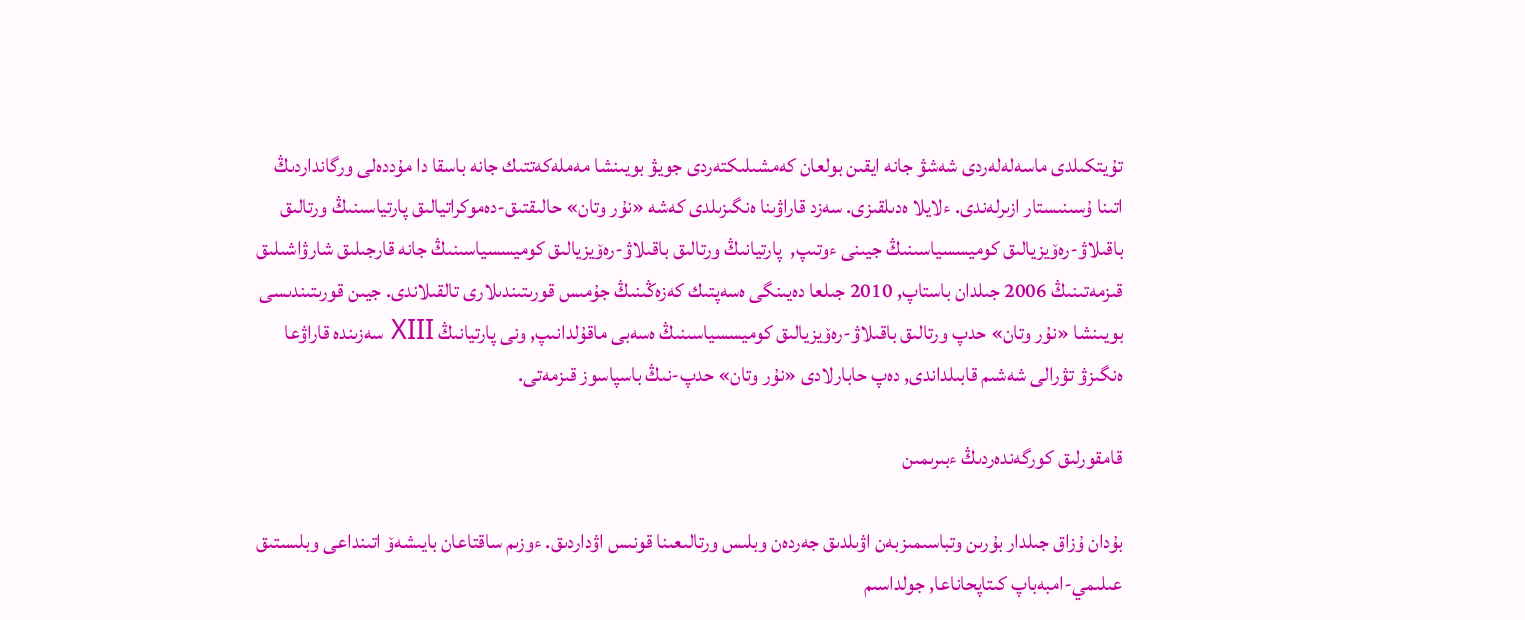تۇيتكىلدى ماسەلەلەردى شەشۋ جانە ايقىن بولعان كەمشىلىكتەردى جويۋ بويىنشا مەملەكەتتىك جانە باسقا دا مۇددەلى ورگانداردىڭ اتىنا ۇسىنىستار ازىرلەندى. ءلايلا ەدىلقىزى. سەزد قاراۋىنا ەنگىزىلدى كەشە «نۇر وتان» حالىقتىق-دەموكراتيالىق پارتياسىنىڭ ورتالىق باقىلاۋ-رەۆيزيالىق كوميسسياسىنىڭ جيىنى ءوتىپ,  پارتيانىڭ ورتالىق باقىلاۋ-رەۆيزيالىق كوميسسياسىنىڭ جانە قارجىلىق شارۋاشىلىق قىزمەتىنىڭ 2006 جىلدان باستاپ, 2010 جىلعا دەيىنگى ەسەپتىك كەزەڭىنىڭ جۇمىس قورىتىندىلارى تالقىلاندى. جيىن قورىتىندىسى بويىنشا «نۇر وتان» حدپ ورتالىق باقىلاۋ-رەۆيزيالىق كوميسسياسىنىڭ ەسەبى ماقۇلدانىپ, ونى پارتيانىڭ XIII سەزىندە قاراۋعا ەنگىزۋ تۋرالى شەشىم قابىلداندى, دەپ حابارلادى «نۇر وتان» حدپ-نىڭ باسپاسوز قىزمەتى.

قامقورلىق كورگەندەردىڭ ءبىرىمىن

بۇدان ۇزاق جىلدار بۇرىن وتباسىمىزبەن اۋىلدىق جەردەن وبلىس ورتالىعىنا قونىس اۋداردىق. ءوزىم ساقتاعان بايىشەۆ اتىنداعى وبلىستىق عىلىمي-امبەباپ كىتاپحاناعا, جولداسىم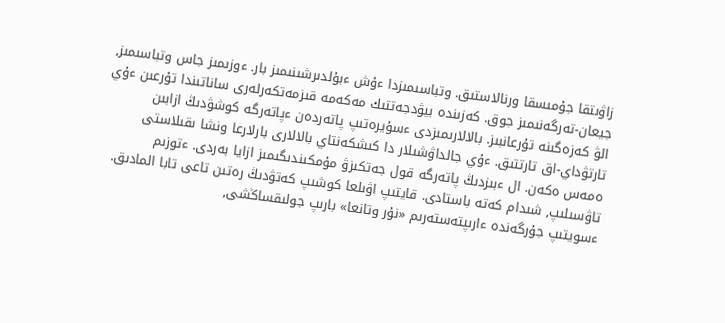زاۋىتقا جۇمىسقا ورنالاستىق. وتباسىمىزدا ءۇش ءبۇلدىرشىنىمىز بار. ءوزىمىز جاس وتباسىمىز, جيعان-تەرگەنىمىز جوق. كەزىندە بيۋدجەتتىك مەكەمە قىزمەتكەرلەرى ساناتىندا تۇرعىن ءۇي الۋ كەزەگىنە تۇرعانبىز. بالالارىمىزدى ءسۇيرەتىپ پاتەردەن ءپاتەرگە كوشۋدىڭ ازابىن تارتۋداي-اق تارتتىق. ءۇي جالداۋشىلار دا كىشكەنتاي بالالارى بارلارعا ونشا ىقىلاستى ەمەس ەكەن. ال ءبىزدىڭ پاتەرگە قول جەتكىزۋ مۇمكىندىگىمىز ازايا بەردى. ءتوزىم تاۋسىلىپ, شىدام كەتە باستادى. قايتىپ اۋىلعا كوشىپ كەتۋدىڭ رەتىن تاعى تابا المادىق. ءسويتىپ جۇرگەندە ءارىپتەستەرىم «نۇر وتانعا» بارىپ جولىقساڭشى,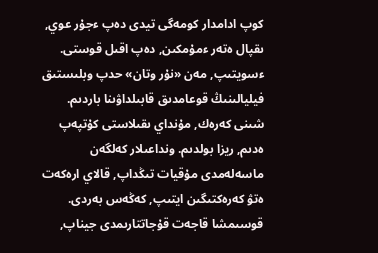كوپ ادامدار كومەگى تيدى دەپ ءجۇر عوي, ىقپال ەتەر ءمۇمكىن, دەپ اقىل قوستى. ءسويتىپ, مەن «نۇر وتان» حدپ وبلىستىق فيليالىنىڭ قوعامدىق قابىلداۋىنا باردىم. شىنى كەرەك, مۇنداي ىقىلاستى كۇتپەپ ەدىم, ريزا بولدىم. ونداعىلار كەلگەن ماسەلەمدى مۇقيات تىڭداپ, قالاي ارەكەت ەتۋ كەرەكتىگىن ايتىپ, كەڭەس بەردى. قوسىمشا قاجەت قۇجاتتارىمدى جيناپ,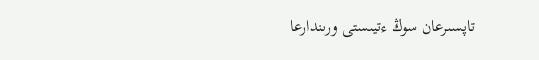تاپسىرعان سوڭ ءتيىستى ورىندارعا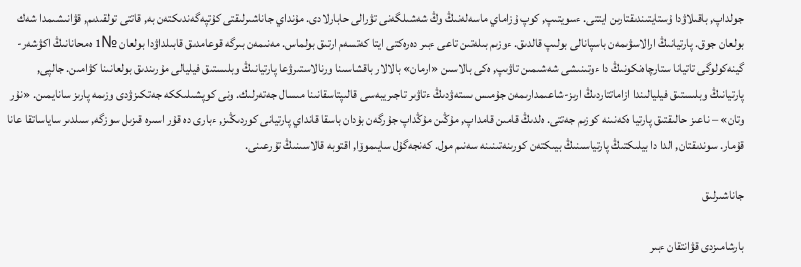جولداپ, باقىلاۋدا ۇستايتىندىقتارىن ايتتى. ءسويتىپ, كوپ ۇزاماي ماسەلەنىڭ وڭ شەشىلگەنى تۋرالى حابارلادى. مۇنداي جاناشىرلىقتى كۇتپەگەندىكتەن بە, قاتتى تولقىدىم, قۋانىشىمدا شەك بولعان جوق. پارتيانىڭ ارالاسۋىمەن باسپانالى بولىپ قالدىق. ءوزىم بىلەتىن تاعى ءبىر دەرەكتى ايتا كەتسەم ارتىق بولماس. مەنىمەن بىرگە قوعامدىق قابىلداۋدا بولعان №1 ەمحانانىڭ اكۋشەر-گينەكولوگى تاتيانا ستارچاەنكونىڭ دا ءوتىنىشى شەشىمىن تاۋىپ, ەكى بالاسىن «ارمان» بالالار باقشاسىنا ورنالاستىرۋعا پارتيانىڭ وبلىستىق فيليالى مۇرىندىق بولعانىنا كۋامىن. جالپى, پارتيانىڭ وبلىستىق فيليالىندا ازاماتتاردىڭ ارىز-شاعىمدارىمەن جۇمىس ىستەۋدىڭ ءتاۋىر تاجىريبەسى قالىپتاسقانىنا مىسال جەتەرلىك. ونى كوپشىلىككە جەتكىزۋدى وزىمە پارىز سانايمىن. «نۇر وتان» – ناعىز حالىقتىق پارتيا ەكەنىنە كوزىم جەتتى. ەلدىڭ قامىن قامداپ, مۇڭىن مۇڭداپ جۇرگەن بۇدان باسقا قانداي پارتيانى كوردىڭىز, ءبارى دە قۇر اسىرە قىزىل سوزگە, سىلدىر ساياساتقا عانا قۇمار. سوندىقتان, الدا دا بيلىكتىڭ پارتياسىنىڭ بيىكتەن كورىنەتىنىنە سەنىم مول. كەنجەگۇل سايىموۆا, اقتوبە قالاسىنىڭ تۇرعىنى.

جاناشىرلىق

بارشامىزدى قۋانتقان ءبىر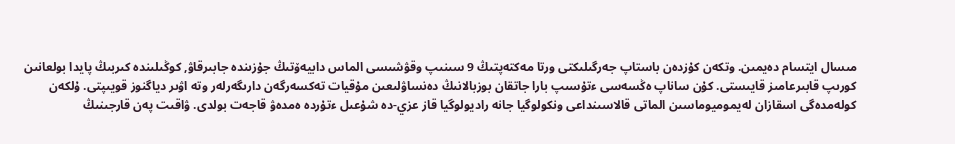مىسال ايتسام دەيمىن. وتكەن كۇزدەن باستاپ جەرگىلىكتى ورتا مەكتەپتىڭ 9 سىنىپ وقۋشىسى الماس دابيەۆتىڭ جۇزىندە جابىرقاۋ, كوڭىلىندە كىربىڭ پايدا بولعانىن كورىپ قابىرعامىز قايىستى. كۇن ساناپ ەڭسەسى ءتۇسىپ بارا جاتقان بوزبالانىڭ دەنساۋلىعىن مۇقيات تەكسەرگەن دارىگەرلەر وتە اۋىر دياگنوز قويىپتى. ۇلكەن كولەمدەگى اسقازان لەيموميوماسىن الماتى قالاسىنداعى ونكولوگيا جانە راديولوگيا قاز عزي-دە شۇعىل ءتۇردە ەمدەۋ قاجەت بولدى. ۋاقىت پەن قارجىنىڭ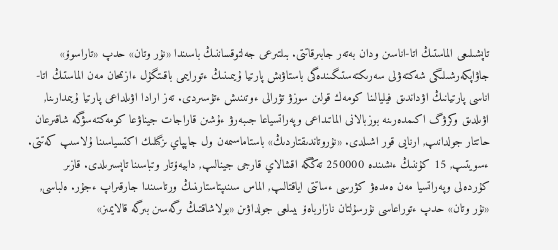تاپشىلىعى الماستىڭ اتا-اناسىن ودان بەتەر جابىرقاتتى. بىلتىرعى جەلتوقساننىڭ باسىندا «نۇر وتان» حدپ «تاراسوۆ» جاۋاپكەرشىلىگى شەكتەۋلى سەرىكتەستىگىندەگى باستاۋىش پارتيا ۇيىمىنىڭ ءتورايىمى باقىتگۇل ءازىمحان مەن الماستىڭ اتا-اناسى پارتيانىڭ اۋداندىق فيليالىنا كومەك قولىن سوزۋ تۋرالى ءوتىنىش ءتۇسىردى. تەز ارادا اۋىلداعى پارتيا ۇيىمدارىنا, اۋىلدىق وكرۋگ اكىمدەرىنە بوزبالانى الماتىداعى وپەراتسياعا جىبەرۋ ءۇشىن قاراجات جيناۋعا كومەكتەسۋگە شاقىرعان حاتتار جولدانىپ, ارنايى قور اشىلدى. «نۇروتاندىقتاردىڭ» باستاماسىمەن ول جاپپاي ىزگىلىك اكتسياسىنا ۇلاسىپ كەتتى. ءسويتىپ, 15 كۇننىڭ ءىشىندە 250000 تەڭگە اقشالاي قارجى جينالىپ, دابيەۆتار وتباسىنا تاپسىرىلدى. قازىر كۇردەلى وپەراتسيا مەن ەمدەۋ كۋرسى ءساتتى اياقتالىپ, الماس سىنىپتاستارىنىڭ ورتاسىندا جارقىراپ ءجۇر. ەلباسى, «نۇر وتان» حدپ ءتوراعاسى نۇرسۇلتان نازارباەۆ بيىلعى جولداۋىن «بولاشاقتىڭ ىرگەسىن بىرگە قالايمىز»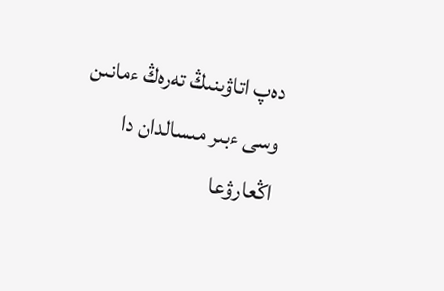دەپ اتاۋىنىڭ تەرەڭ ءمانىن وسى ءبىر مىسالدان دا اڭعارۋعا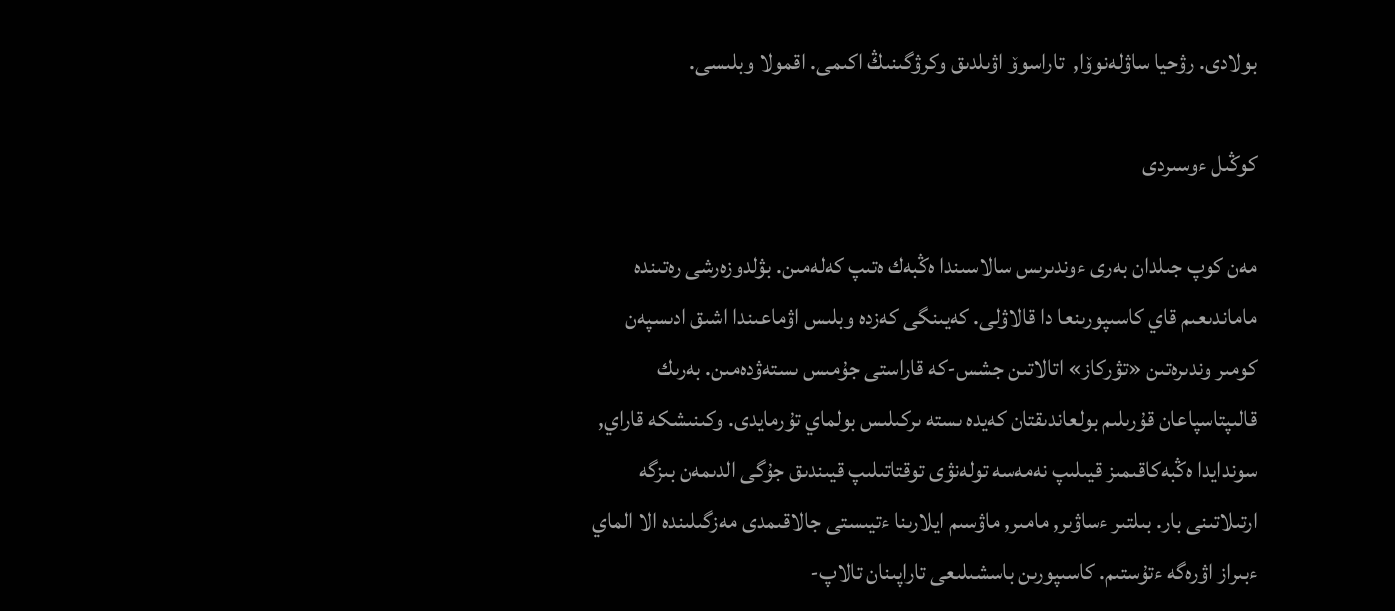بولادى. رۋحيا ساۋلەنوۆا,  تاراسوۆ اۋىلدىق وكرۋگىنىڭ اكىمى. اقمولا وبلىسى.

كوڭىل ءوسىردى

مەن كوپ جىلدان بەرى ءوندىرىس سالاسىندا ەڭبەك ەتىپ كەلەمىن. بۋلدوزەرشى رەتىندە ماماندىعىم قاي كاسىپورىنعا دا قالاۋلى. كەيىنگى كەزدە وبلىس اۋماعىندا اشىق ادىسپەن كومىر وندىرەتىن «تۋركاز» اتالاتىن جشس-كە قاراستى جۇمىس ىستەۋدەمىن. بەرىك قالىپتاسپاعان قۇرىلىم بولعاندىقتان كەيدە ىستە ىركىلىس بولماي تۇرمايدى. وكىنىشكە قاراي, سوندايدا ەڭبەكاقىمىز قيىلىپ نەمەسە تولەنۋى توقتاتىلىپ قيىندىق جۇگى الدىمەن بىزگە ارتىلاتىنى بار. بىلتىر ءساۋىر, مامىر, ماۋسىم ايلارىنا ءتيىستى جالاقىمدى مەزگىلىندە الا الماي ءبىراز اۋرەگە ءتۇستىم. كاسىپورىن باسشىلىعى تاراپىنان تالاپ-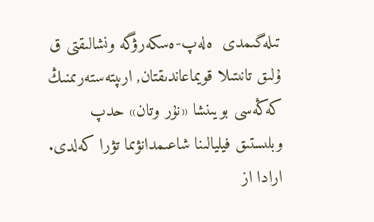تىلەگىمدى  ەلەپ-ەسكەرۋگە ونشالىقتى ق ۇلىق تانىتىلا قويماعاندىقتان, ارىپتەستەرىمنىڭ كەڭەسى بويىنشا «نۇر وتان» حدپ وبلىستىق فيليالىنا شاعىمدانۋىما تۋرا كەلدى. ارادا از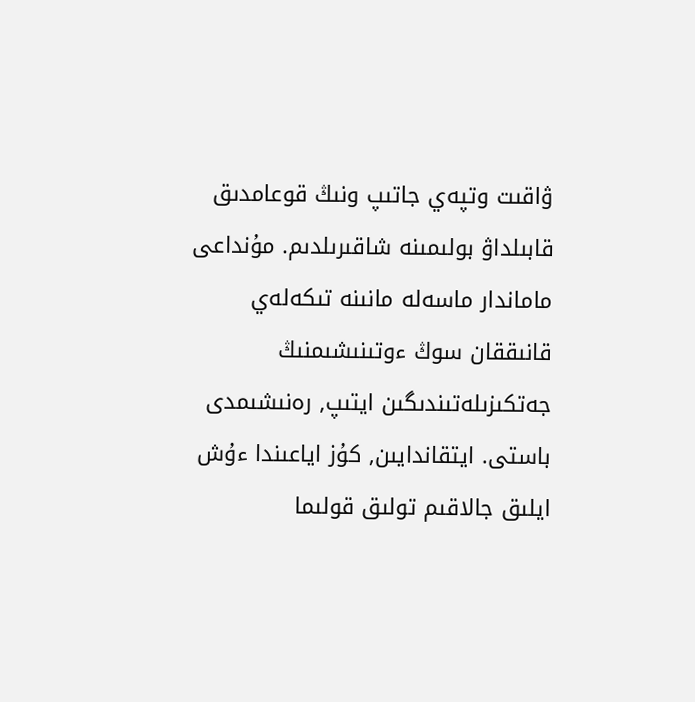ۋاقىت وتپەي جاتىپ ونىڭ قوعامدىق قابىلداۋ بولىمىنە شاقىرىلدىم. مۇنداعى ماماندار ماسەلە مانىنە تىكەلەي قانىققان سوڭ ءوتىنىشىمنىڭ جەتكىزىلەتىندىگىن ايتىپ, رەنىشىمدى باستى. ايتقاندايىن, كۇز اياعىندا ءۇش ايلىق جالاقىم تولىق قولىما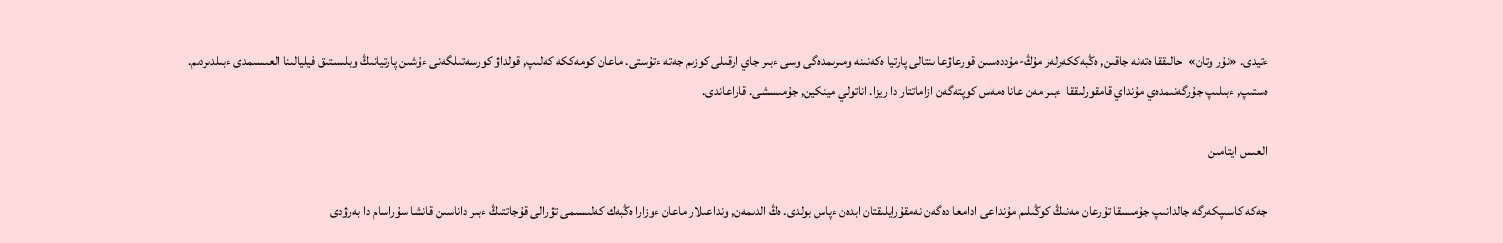ءتيدى. «نۇر وتان»  حالىققا ەتەنە جاقىن, ەڭبەككەرلەر مۇڭ-مۇددەسىن قورعاۋعا ىنتالى پارتيا ەكەنىنە ومىرىمدەگى وسى ءبىر جاي ارقىلى كوزىم جەتە ءتۇستى. ماعان كومەككە كەلىپ, قولداۋ كورسەتىلگەنى ءۇشىن پارتيانىڭ وبلىستىق فيليالىنا العىسىمدى ءبىلدىردىم. ەستىپ, ءبىلىپ جۇرگەنىمدەي مۇنداي قامقورلىققا  ءبىر مەن عانا ەمەس كوپتەگەن ازاماتتار دا ريزا. اناتولي مينكين, جۇمىسشى. قاراعاندى.

العىس ايتامىن

جەكە كاسىپكەرگە جالدانىپ جۇمىسقا تۇرعان مەنىڭ كوڭىلىم مۇنداعى ادامعا دەگەن نەمقۇرايلىقتان ابدەن ءپاس بولدى. ەڭ الدىمەن, ونداعىلار ماعان ءوزارا ەڭبەك كەلىسىمى تۋرالى قۇجاتتىڭ ءبىر داناسىن قانشا سۇراسام دا بەرۋدى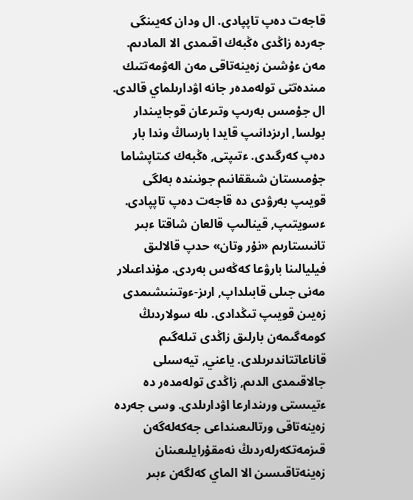قاجەت دەپ تاپپادى. ال ودان كەيىنگى جەردە زاڭدى ەڭبەك اقىمدى الا المادىم. مەن ءۇشىن زەينەتاقى مەن الەۋمەتتىك مىندەتتى تولەمدەر جانە اۋدارىلماي قالدى. ال جۇمىس بەرىپ وتىرعان قوجايىندار بولسا, ارىزدانىپ قايدا بارساڭ وندا بار دەپ كەرگىدى. ءتىپتى, ەڭبەك كىتاپشاما جۇمىستان شىققانىم جونىندە بەلگى قويىپ بەرۋدى دە قاجەت دەپ تاپپادى. ءسويتىپ, قينالىپ قالعان شاقتا ءبىر تانىستارىم «نۇر وتان» حدپ قالالىق فيليالىنا بارۋعا كەڭەس بەردى. مۇنداعىلار مەنى جىلى قابىلداپ, ارىز-ءوتىنىشىمدى زەيىن قويىپ تىڭدادى. ىلە سولاردىڭ كومەگىمەن بارلىق زاڭدى تىلەگىم قاناعاتتاندىرىلدى. ياعني, تيەسىلى جالاقىمدى الدىم, زاڭدى تولەمدەر دە ءتيىستى ورىندارعا اۋدارىلدى. وسى جەردە زەينەتاقى ورتالىعىنداعى جەكەلەگەن قىزمەتكەرلەردىڭ نەمقۇرايلىعىنان زەينەتاقىسىن الا الماي كەلگەن ءبىر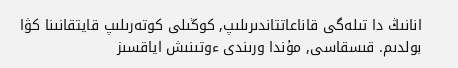انانىڭ دا تىلەگى قاناعاتتاندىرىلىپ, كوڭىلى كوتەرىلىپ قايتقانىنا كۋا بولدىم. قىسقاسى, مۇندا ورىندى ءوتىنىش اياقسىز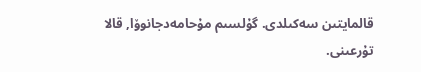قالمايتىن سەكىلدى. گۇلسىم مۇحامەدجانوۆا, قالا تۇرعىنى.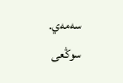سەمەي.
سوڭعى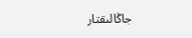جاڭالىقتار